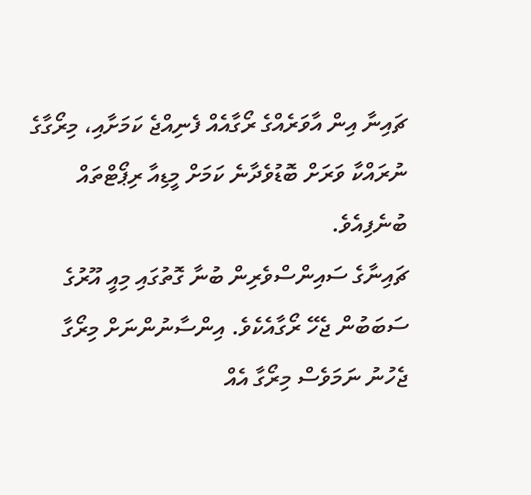ޗައިނާ އިން އާވަރެއްގެ ރޯގާއެއް ފެނިއްޖެ ކަމަށާއި، މިރޯގާގެ ނުރައްކާ ވަރަށް ބޮޑުވެދާނެ ކަމަށް މީޑިއާ ރިޕޯޓްތައް ބުނެފިއެވެ.
ޗައިނާގެ ސައިންސްވެރިން ބުނާ ގޮތުގައި މިއީ އޫރުގެ ސަބަބުން ޖެހޭ ރޯގާއެކެވެ. އިންސާނުންނަށް މިރޯގާ ޖެހުނު ނަމަވެސް މިރޯގާ އެއް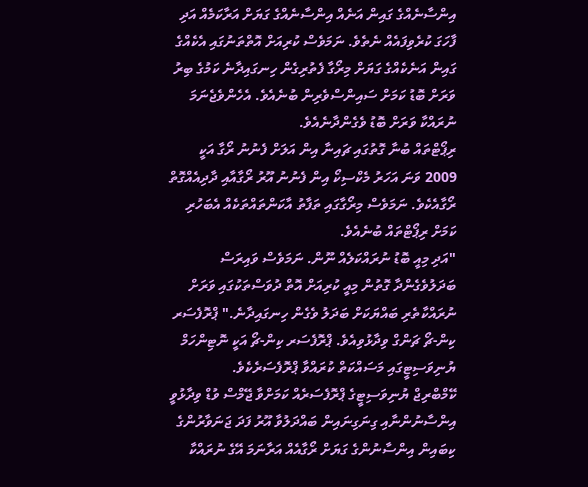އިންސާނެއްގެ ގައިން އަނެއް އިންސާނެއްގެ ގަޔަށް އަރާކަމެއް އަދި ފާހަގަ ކުރެވިފައެއް ނެތެވެ. ނަމަވެސް ކުރިއަށް އޮތްތަނުގައި އެކެއްގެ ގައިން އަނެކެއްގެ ގަޔަށް މިރޯގާ ފެތުރިގެން ހިނގައިދާނެ ކަމުގެ ބިރު ވަރަށް ބޮޑު ކަމަށް ސައިންސްވެރިން ބުނެއެވެ. އެހެންވެޖެނަމަ ނުރައްކާ ވަރަށް ބޮޑު ވެގެންދާނެއެވެ.
ރިޕޯޓްތައް ބުނާ ގޮތުގައި ޗައިނާ އިން އަލަށް ފެނުނު ރޯގާ އަކީ 2009 ވަނަ އަހަރު މެކްސިކޯ އިން ފެނުނު އޫރު ރޯގާއާއި ދާދިއެއްގޮތް ރޯގާއެކެވެ. ނަމަވެސް މިރޯގާގައި ތަފާތު އާކަންތައްތަކެއް އެބަހުރި ކަމަށް ރިޕޯޓްތައް ބުނެއެވެ.
"އަދި މިއީ ބޮޑު ނުރައްކަލެއް ނޫން. ނަމަވެސް ވައިރަސް ބަދަލުވެގެންދާ ގޮތުން މިއީ ކުރިއަށް އޮތް ދުވަސްތަކުގައި ވަރަށް ނުރައްކާތެރި ބައްޔަކަށް ބަދަލު ވެގެން ހިނގައިދާނެ." ޕްރޮފެސަރ ކިން-ޗޯ ޗަންގް ވިދާޅުވިއެވެ. ޕްރޮފެސަރ ކިން-ޗޯ އަކީ ނޮޓިންހަމް ޔުނިވަސިޓީގައި މަސައްކަތް ކުރައްވާ ޕްރޮފެސަރެކެވެ.
ކޭމްބްރިޖް ޔުނިވަސިޓީގެ ޕްރޮފެސަރެއް ކަމަށްވާ ޖޭމްސް ވުޑް ވިދާޅުވީ އިންސާނުންނާއި ގިނަގިނައިން ބައްދަލުވާ އޫރު ފަދަ ޖަނަވާރުންގެ ކިބައިން އިންސާނުންގެ ގަޔަށް ރޯގާއެއް އަރާނަމަ އޭގެ ނުރައްކާ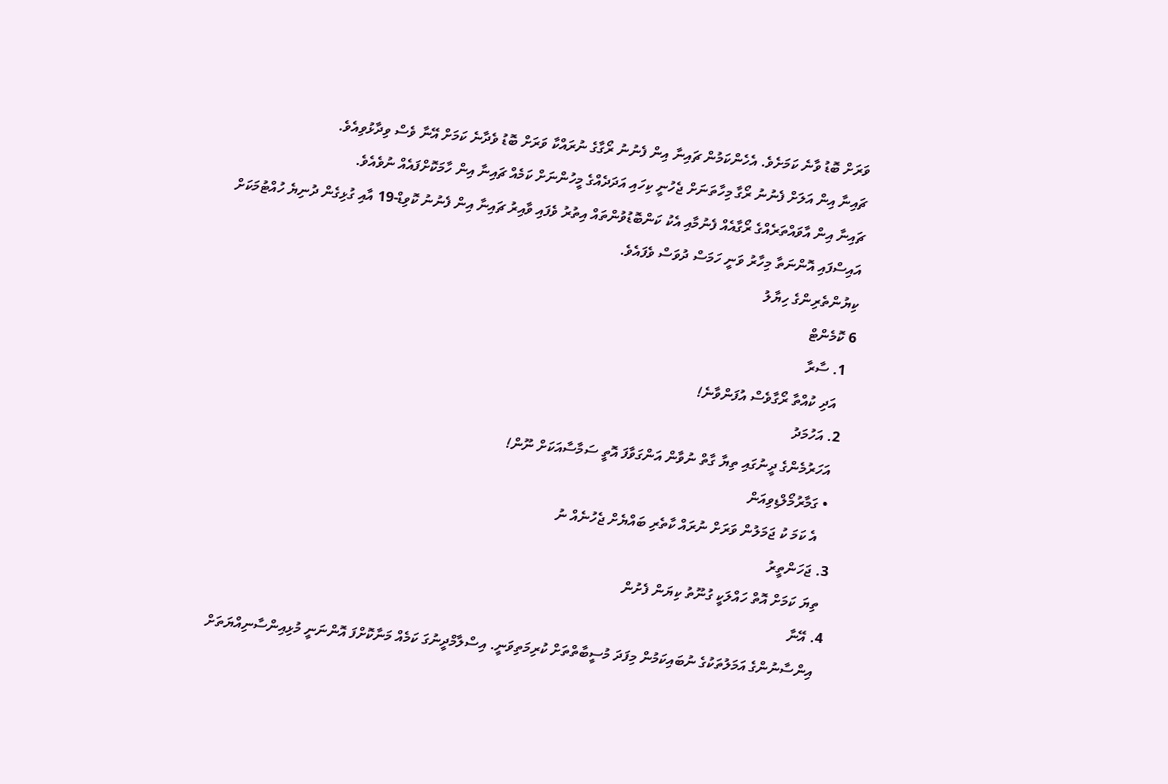ވަރަށް ބޮޑު ވާނެ ކަމަށެވެ. އެހެންކަމުން ޗައިނާ އިން ފެނުނު ރޯގާގެ ނުރައްކާ ވަރަށް ބޮޑު ވެދާނެ ކަމަށް އޭނާ ވެސް ވިދާޅުވިއެވެ.
ޗައިނާ އިން އަލަށް ފެނުނު ރޯގާ މިހާތަނަށް ޖެހުނީ ކިހައި އަދަދެއްގެ މީހުންނަށް ކަމެއް ޗައިނާ އިން ހާމަކޮށްފައެއް ނުވެއެވެ.
ޗައިނާ އިން އާވައްތަރެއްގެ ރޯގާއެއް ފެނުމާއި އެކު ކަންބޮޑުވުންތައް އިތުރު ވެފައި ވާއިރު ޗައިނާ އިން ފެނުނު ކޮވިޑް-19 އާއި ގުޅިގެން ދުނިޔެ ހުއްޓުމަކަށް އައިސްފައި އޮންނަތާ މިހާރު ވަނީ ހަމަސް ދުވަސް ވެފައެވެ.
ކިޔުންތެރިންގެ ހިޔާލު
6 ކޮމެންޓް
  1. ސާރާ
    އަދި ކުއްތާ ރޯގާވެސް އުފަންވާނެ!
  2. އަހުމަދު
    އަހަރުމެންގެ ދީނުގައި ތިޔާ ގާތް ނުވާން އަންގަވާފަ އޮތީ ސަމާސާއަކަށް ނޫން!
    • ގަމާރުމޯލްޑިވިއަން
      އެ ކަމަ ކު ޖަމަލުން ވަރަށް ނުރައް ކާތެރި ބައްޔެށް ޖެހުނެއް ނު
  3. ޖަހަންތީރު
    ތިޔަ ކަމަށް އޮތް ހައްލަކީ ގުނޫތު ކިޔަން ފެށުން
  4. އޭނާ
    އިންސާނުންގެ އަމަލުތަކުގެ ނުބައިކަމުން މިފަދަ މުސީބާތްތަށް ކުރިމަތިވަނީ. އިސްލާމްދީނުގަ ކަމެއް މަނާކޮށްފަ އޮންނަނީ މުޅިއިންސާނިއްޔަތަށް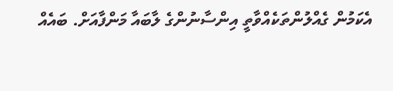އެކަމުން ގެއްލުންތަކެއްވާތީ އިންސާނުންގެ ލާބައާ މަންފާއަށް. ބައެއް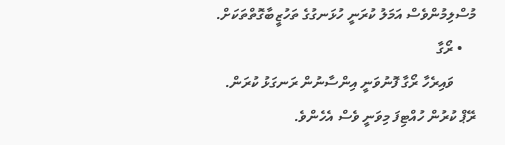މުސްލިމުންވެސް އަމަލު ކުރަނީ ހުޅަނގުގެ ތަހުޒީބާގޮތްތަކަށް.
    • ރޯގާ
      ވައިރެހާ ރޯގާ ފޮނުވަނީ އިންސާނުން ރަނގަޅު ކުރަން. ރޭޕް ކުރުން ހުއްޓިފަ މިވަނީ ވެސް އެހެންވެ.